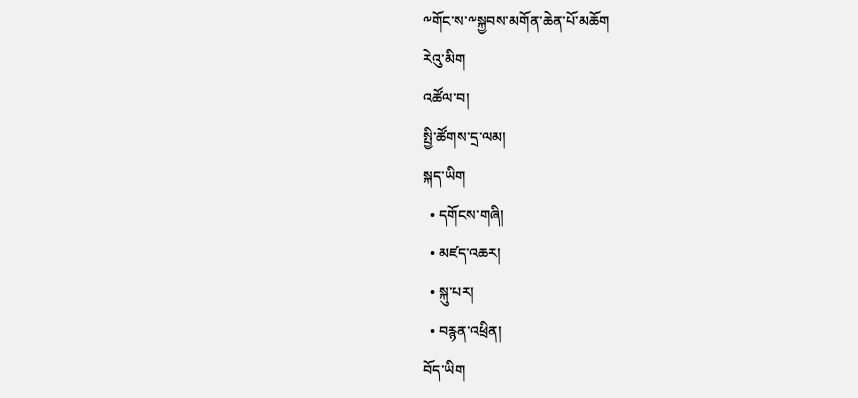༸གོང་ས་༸སྐྱབས་མགོན་ཆེན་པོ་མཆོག
རེའུ་མིག
འཚོལ་བ།
སྤྱི་ཚོགས་དྲ་ལམ།
སྐད་ཡིག
  • དགོངས་གཞི།
  • མཛད་འཆར།
  • སྐུ་པར།
  • བརྙན་འཕྲིན།
བོད་ཡིག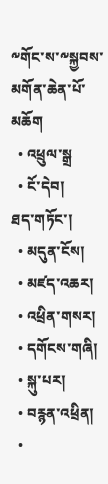༸གོང་ས་༸སྐྱབས་མགོན་ཆེན་པོ་མཆོག
  • འཕྲུལ་སྒྲ
  • ངོ་དེབ།
ཐད་གཏོང་།
  • མདུན་ངོས།
  • མཛད་འཆར།
  • འཕྲིན་གསར།
  • དགོངས་གཞི།
  • སྐུ་པར།
  • བརྙན་འཕྲིན།
  •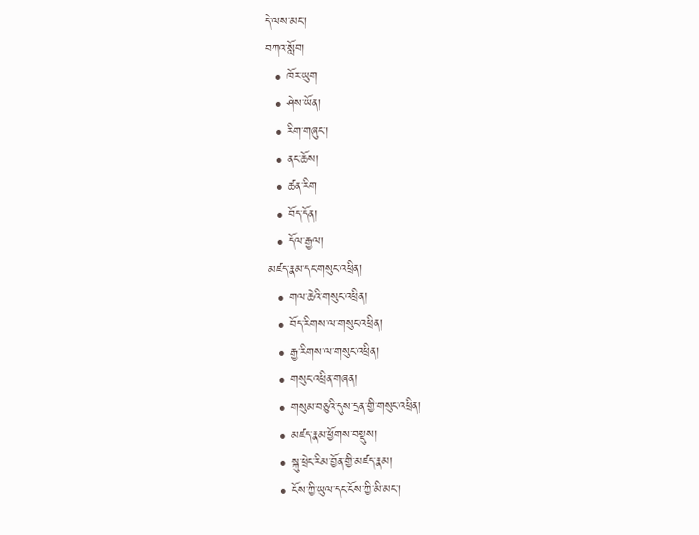དེ་ལས་མང་།
བཀའ་སློབ།
  • ཁོར་ཡུག
  • ཤེས་ཡོན།
  • རིག་གཞུང་།
  • ནང་ཆོས།
  • ཚན་རིག
  • བོད་དོན།
  • དོལ་རྒྱལ།
མཛད་རྣམ་དང་གསུང་འཕྲིན།
  • གལ་ཆེའི་གསུང་འཕྲིན།
  • བོད་རིགས་ལ་གསུང་འཕྲིན།
  • རྒྱ་རིགས་ལ་གསུང་འཕྲིན།
  • གསུང་འཕྲིན་གཞན།
  • གསུམ་བཅུའི་དུས་དྲན་གྱི་གསུང་འཕྲིན།
  • མཛད་རྣམ་ཕྱོགས་བསྡུས།
  • སྐུ་ཕྲེང་རིམ་བྱོན་གྱི་མཛད་རྣམ།
  • ངོས་ཀྱི་ཡུལ་དང་ངོས་ཀྱི་མི་མང་།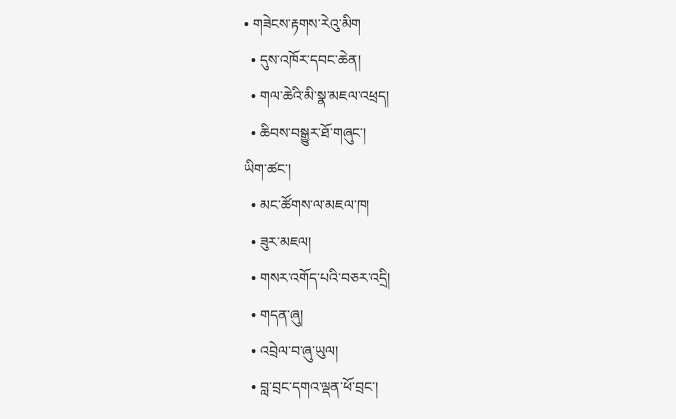• གཟེངས་རྟགས་རེའུ་མིག
  • དུས་འཁོར་དབང་ཆེན།
  • གལ་ཆེའི་མི་སྣ་མཇལ་འཕྲད།
  • ཆིབས་བསྒྱུར་ཐོ་གཞུང་།
ཡིག་ཚང་།
  • མང་ཚོགས་ལ་མཇལ་ཁ།
  • ཟུར་མཇལ།
  • གསར་འགོད་པའི་བཅར་འདྲི།
  • གདན་ཞུ།
  • འབྲེལ་བ་ཞུ་ཡུལ།
  • བླ་བྲང་དགའ་ལྡན་ཕོ་བྲང་།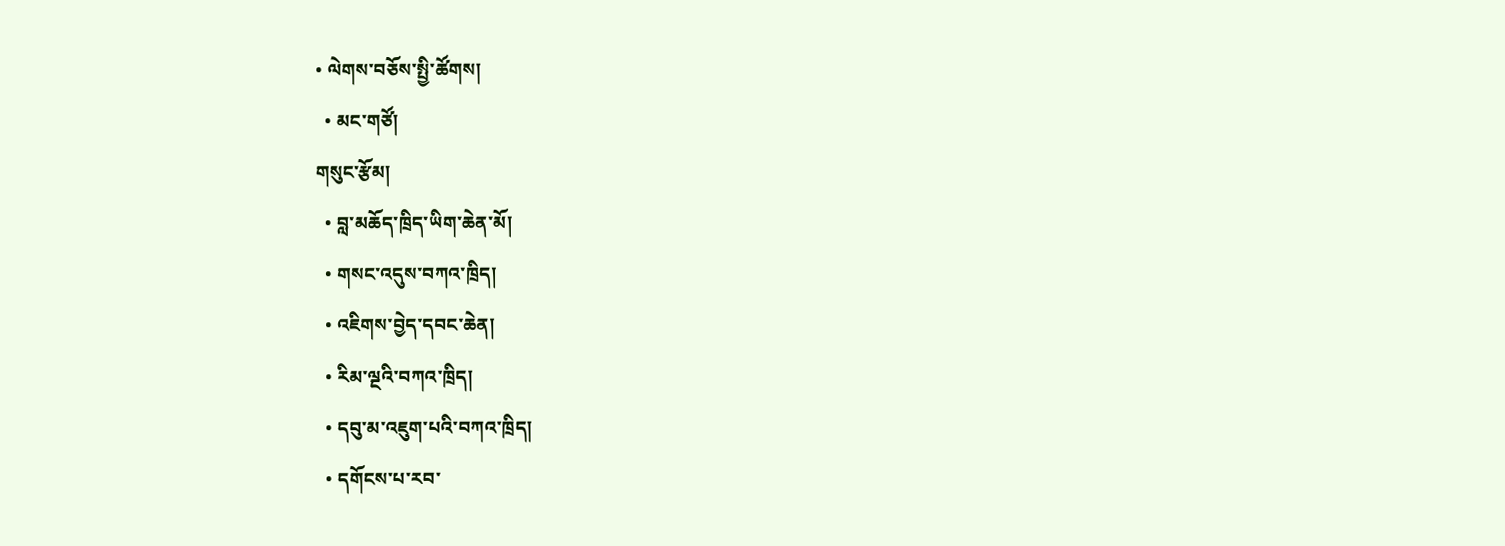• ལེགས་བཅོས་སྤྱི་ཚོགས།
  • མང་གཙོ།
གསུང་རྩོམ།
  • བླ་མཆོད་ཁྲིད་ཡིག་ཆེན་མོ།
  • གསང་འདུས་བཀའ་ཁྲིད།
  • འཇིགས་བྱེད་དབང་ཆེན།
  • རིམ་ལྔའི་བཀའ་ཁྲིད།
  • དབུ་མ་འཇུག་པའི་བཀའ་ཁྲིད།
  • དགོངས་པ་རབ་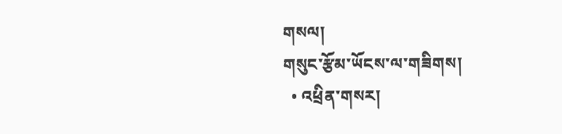གསལ།
གསུང་རྩོམ་ཡོངས་ལ་གཟིགས།
  • འཕྲིན་གསར།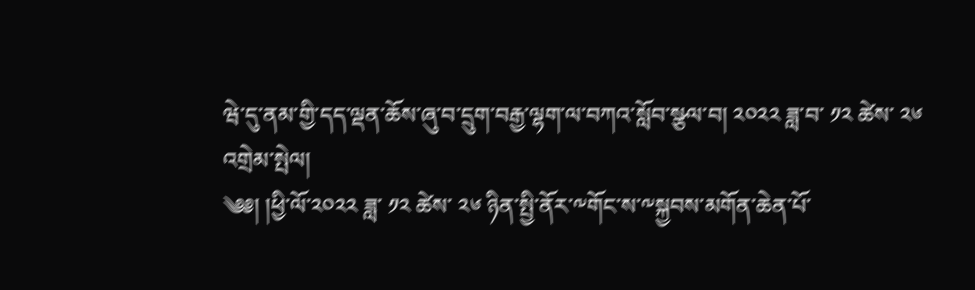ཝེ་དུ་ནམ་གྱི་དད་ལྡན་ཆོས་ཞུ་བ་དྲུག་བརྒྱ་ལྷག་ལ་བཀའ་སློབ་སྩལ་བ། ༢༠༢༢ ཟླ་བ་ ༡༢ ཚེས་ ༢༦
འགྲེམ་སྤེལ།
༄༅། །ཕྱི་ལོ་༢༠༢༢ ཟླ་ ༡༢ ཚེས་ ༢༦ ཉིན་སྤྱི་ནོར་༸གོང་ས་༸སྐྱབས་མགོན་ཆེན་པོ་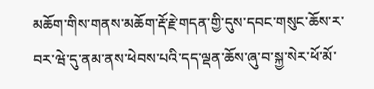མཆོག་གིས་གནས་མཆོག་རྡོ་རྗེ་གདན་གྱི་དུས་དབང་གསུང་ཆོས་ར་བར་ཝེ་དུ་ནམ་ནས་ཕེབས་པའི་དད་ལྡན་ཆོས་ཞུ་བ་སྐྱ་སེར་ཕོ་མོ་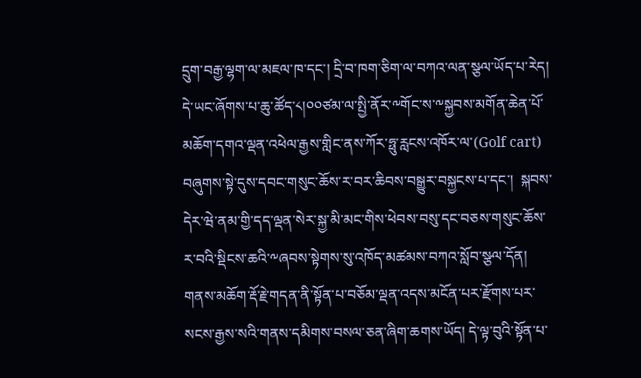དྲུག་བརྒྱ་ལྷག་ལ་མཇལ་ཁ་དང་། དྲི་བ་ཁག་ཅིག་ལ་བཀའ་ལན་སྩལ་ཡོད་པ་རེད།
དེ་ཡང་ཞོགས་པ་ཆུ་ཚོད་༨།༠༠ཙམ་ལ་སྤྱི་ནོར་༸གོང་ས་༸སྐྱབས་མགོན་ཆེན་པོ་མཆོག་དགའ་ལྡན་འཕེལ་རྒྱས་གླིང་ནས་ཀོར་ཧྥུ་རླངས་འཁོར་ལ་(Golf cart) བཞུགས་སྟེ་དུས་དབང་གསུང་ཆོས་ར་བར་ཆིབས་བསྒྱུར་བསྐྱངས་པ་དང་།  སྐབས་དེར་ཝེ་ནམ་གྱི་དད་ལྡན་སེར་སྐྱ་མི་མང་གིས་ཕེབས་བསུ་དང་བཅས་གསུང་ཆོས་ར་བའི་སྡིངས་ཆའི་༸ཞབས་སྟེགས་སུ་འཁོད་མཚམས་བཀའ་སློབ་སྩལ་དོན། གནས་མཆོག་རྡོ་རྗེ་གདན་ནི་སྟོན་པ་བཅོམ་ལྡན་འདས་མངོན་པར་རྫོགས་པར་སངས་རྒྱས་སའི་གནས་དམིགས་བསལ་ཅན་ཞིག་ཆགས་ཡོད། དེ་ལྟ་བུའི་སྟོན་པ་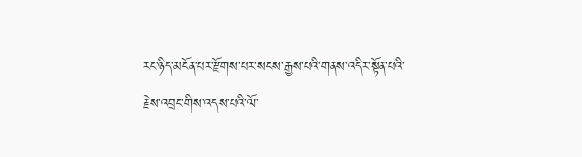རང་ཉིད་མངོན་པར་རྫོགས་པར་སངས་རྒྱས་པའི་གནས་འདིར་སྟོན་པའི་རྗེས་འབྲང་གིས་འདས་པའི་ལོ་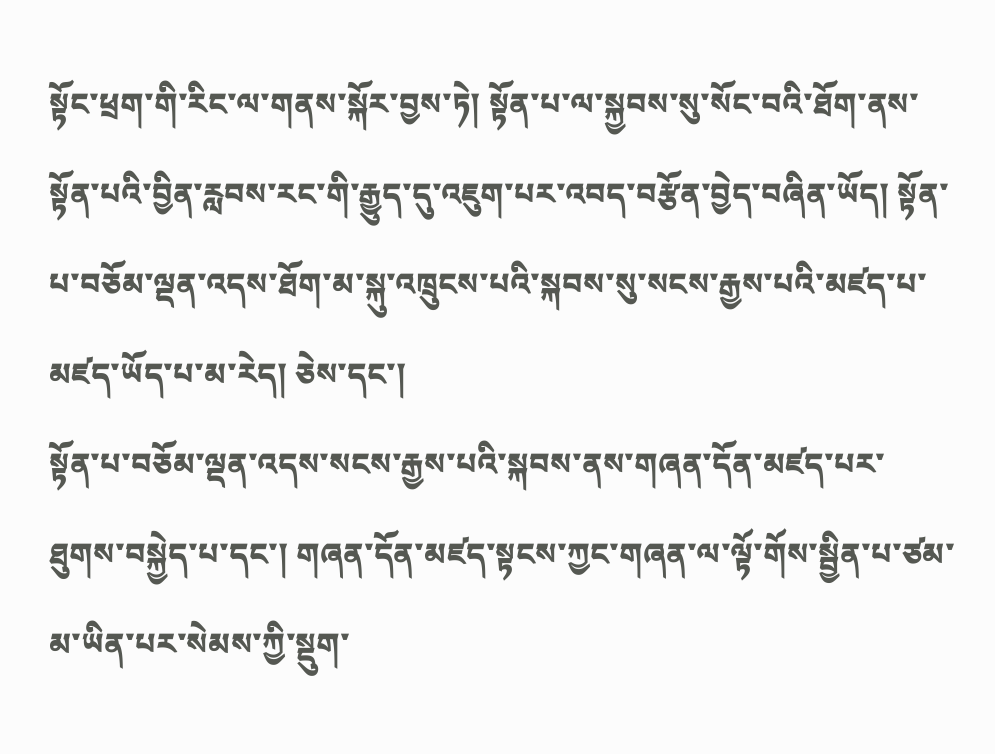སྟོང་ཕྲག་གི་རིང་ལ་གནས་སྐོར་བྱས་ཏེ། སྟོན་པ་ལ་སྐྱབས་སུ་སོང་བའི་ཐོག་ནས་སྟོན་པའི་བྱིན་རླབས་རང་གི་རྒྱུད་དུ་འཇུག་པར་འབད་བརྩོན་བྱེད་བཞིན་ཡོད། སྟོན་པ་བཅོམ་ལྡན་འདས་ཐོག་མ་སྐུ་འཁྲུངས་པའི་སྐབས་སུ་སངས་རྒྱས་པའི་མཛད་པ་མཛད་ཡོད་པ་མ་རེད། ཅེས་དང་།
སྟོན་པ་བཅོམ་ལྡན་འདས་སངས་རྒྱས་པའི་སྐབས་ནས་གཞན་དོན་མཛད་པར་ཐུགས་བསྐྱེད་པ་དང་། གཞན་དོན་མཛད་སྟངས་ཀྱང་གཞན་ལ་ལྟོ་གོས་སྦྱིན་པ་ཙམ་མ་ཡིན་པར་སེམས་ཀྱི་སྡུག་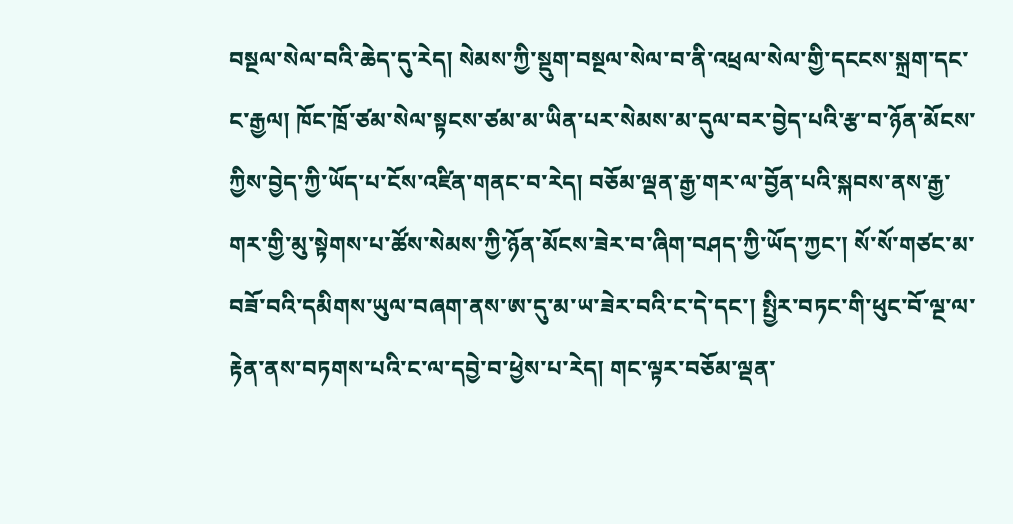བསྔལ་སེལ་བའི་ཆེད་དུ་རེད། སེམས་ཀྱི་སྡུག་བསྔལ་སེལ་བ་ནི་འཕྲལ་སེལ་གྱི་དངངས་སྐྲག་དང་ང་རྒྱལ། ཁོང་ཁྲོ་ཙམ་སེལ་སྟངས་ཙམ་མ་ཡིན་པར་སེམས་མ་དུལ་བར་བྱེད་པའི་རྩ་བ་ཉོན་མོངས་ཀྱིས་བྱེད་ཀྱི་ཡོད་པ་ངོས་འཛིན་གནང་བ་རེད། བཅོམ་ལྡན་རྒྱ་གར་ལ་བྱོན་པའི་སྐབས་ནས་རྒྱ་གར་གྱི་མུ་སྟེགས་པ་ཚོས་སེམས་ཀྱི་ཉོན་མོངས་ཟེར་བ་ཞིག་བཤད་ཀྱི་ཡོད་ཀྱང་། སོ་སོ་གཙང་མ་བཟོ་བའི་དམིགས་ཡུལ་བཞག་ནས་ཨ་དུ་མ་ཡ་ཟེར་བའི་ང་དེ་དང་། སྤྱིར་བཏང་གི་ཕུང་བོ་ལྔ་ལ་རྟེན་ནས་བཏགས་པའི་ང་ལ་དབྱེ་བ་ཕྱེས་པ་རེད། གང་ལྟར་བཅོམ་ལྡན་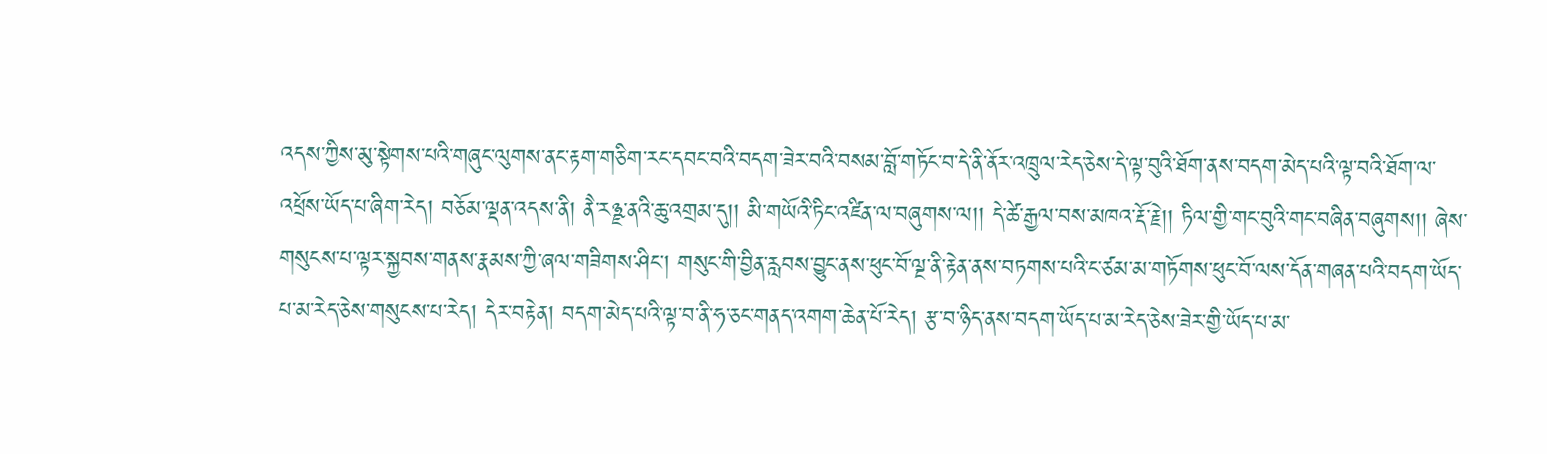འདས་ཀྱིས་མུ་སྟེགས་པའི་གཞུང་ལུགས་ནང་རྟག་གཅིག་རང་དབང་བའི་བདག་ཟེར་བའི་བསམ་བློ་གཏོང་བ་དེ་ནི་ནོར་འཁྲུལ་རེད་ཅེས་དེ་ལྟ་བུའི་ཐོག་ནས་བདག་མེད་པའི་ལྟ་བའི་ཐོག་ལ་འཕྲོས་ཡོད་པ་ཞིག་རེད། བཅོམ་ལྡན་འདས་ནི། ནཻ་རཉྫ་ནའི་ཆུ་འགྲམ་དུ།། མི་གཡོའི་ཏིང་འཛིན་ལ་བཞུགས་ལ།། དེ་ཚེ་རྒྱལ་བས་མཁའ་རྡོ་རྗེ།། ཏིལ་གྱི་གང་བུའི་གང་བཞིན་བཞུགས།། ཞེས་གསུངས་པ་ལྟར་སྐྱབས་གནས་རྣམས་ཀྱི་ཞལ་གཟིགས་ཤིང་། གསུང་གི་བྱིན་རླབས་བྱུང་ནས་ཕུང་བོ་ལྔ་ནི་རྟེན་ནས་བཏགས་པའི་ང་ཙམ་མ་གཏོགས་ཕུང་བོ་ལས་དོན་གཞན་པའི་བདག་ཡོད་པ་མ་རེད་ཅེས་གསུངས་པ་རེད། དེར་བརྟེན། བདག་མེད་པའི་ལྟ་བ་ནི་ཧ་ཅང་གནད་འགག་ཆེན་པོ་རེད། རྩ་བ་ཉིད་ནས་བདག་ཡོད་པ་མ་རེད་ཅེས་ཟེར་གྱི་ཡོད་པ་མ་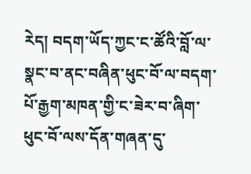རེད། བདག་ཡོད་ཀྱང་ང་ཚོའི་བློ་ལ་སྣང་བ་ནང་བཞིན་ཕུང་བོ་ལ་བདག་པོ་རྒྱག་མཁན་གྱི་ང་ཟེར་བ་ཞིག་ཕུང་བོ་ལས་དོན་གཞན་དུ་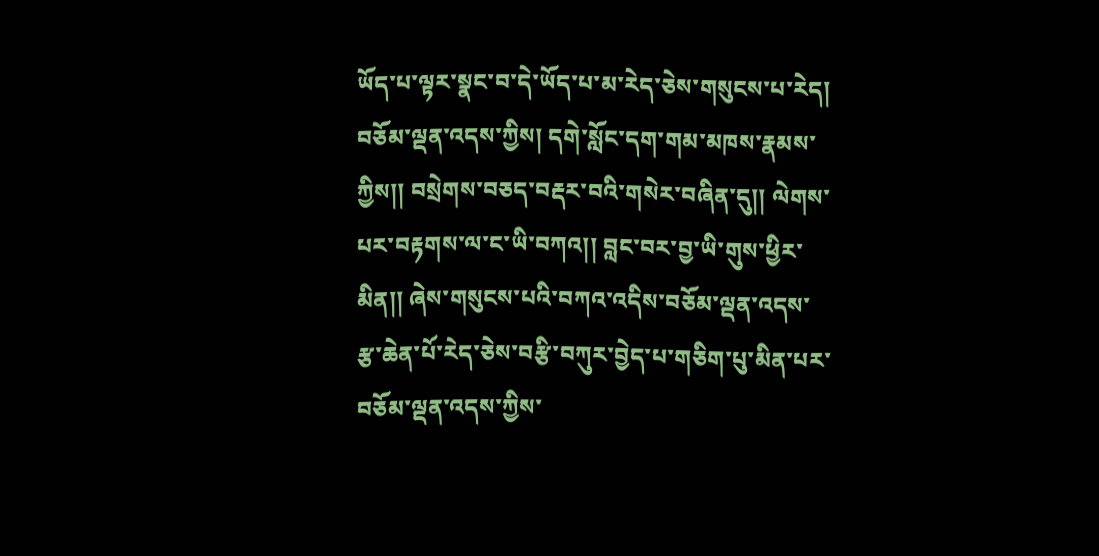ཡོད་པ་ལྟར་སྣང་བ་དེ་ཡོད་པ་མ་རེད་ཅེས་གསུངས་པ་རེད།
བཅོམ་ལྡན་འདས་ཀྱིས། དགེ་སློང་དག་གམ་མཁས་རྣམས་ཀྱིས།། བསྲེགས་བཅད་བརྡར་བའི་གསེར་བཞིན་དུ།། ལེགས་པར་བརྟགས་ལ་ང་ཡི་བཀའ།། བླང་བར་བྱ་ཡི་གུས་ཕྱིར་མིན།། ཞེས་གསུངས་པའི་བཀའ་འདིས་བཅོམ་ལྡན་འདས་རྩ་ཆེན་པོ་རེད་ཅེས་བརྩི་བཀུར་བྱེད་པ་གཅིག་པུ་མིན་པར་བཅོམ་ལྡན་འདས་ཀྱིས་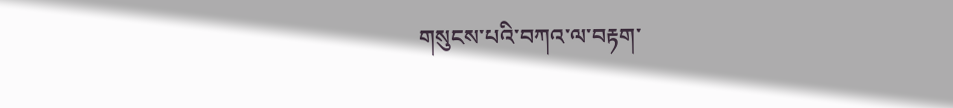གསུངས་པའི་བཀའ་ལ་བརྟག་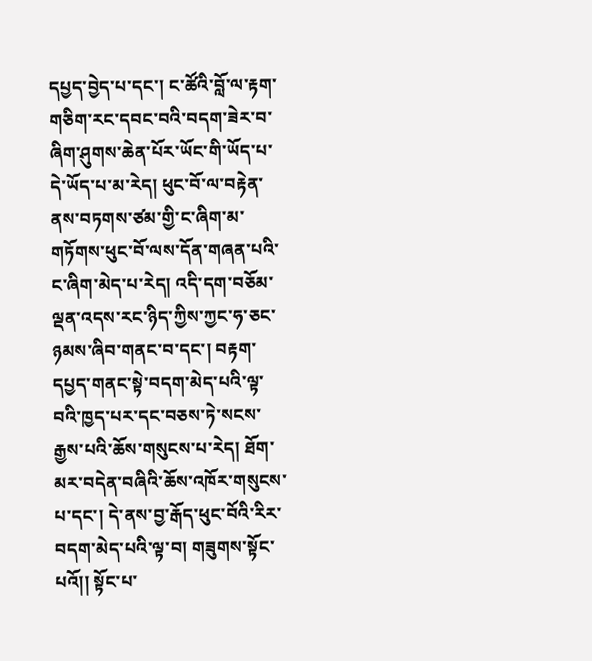དཔྱད་བྱེད་པ་དང་། ང་ཚོའི་བློ་ལ་རྟག་གཅིག་རང་དབང་བའི་བདག་ཟེར་བ་ཞིག་ཤུགས་ཆེན་པོར་ཡོང་གི་ཡོད་པ་དེ་ཡོད་པ་མ་རེད། ཕུང་བོ་ལ་བརྟེན་ནས་བཏགས་ཙམ་གྱི་ང་ཞིག་མ་གཏོགས་ཕུང་བོ་ལས་དོན་གཞན་པའི་ང་ཞིག་མེད་པ་རེད། འདི་དག་བཅོམ་ལྡན་འདས་རང་ཉིད་ཀྱིས་ཀྱང་ཧ་ཅང་ཉམས་ཞིབ་གནང་བ་དང་། བརྟག་དཔྱད་གནང་སྟེ་བདག་མེད་པའི་ལྟ་བའི་ཁྱད་པར་དང་བཅས་ཏེ་སངས་རྒྱས་པའི་ཆོས་གསུངས་པ་རེད། ཐོག་མར་བདེན་བཞིའི་ཆོས་འཁོར་གསུངས་པ་དང་། དེ་ནས་བྱ་རྒོད་ཕུང་བོའི་རིར་བདག་མེད་པའི་ལྟ་བ། གཟུགས་སྟོང་པའོ།། སྟོང་པ་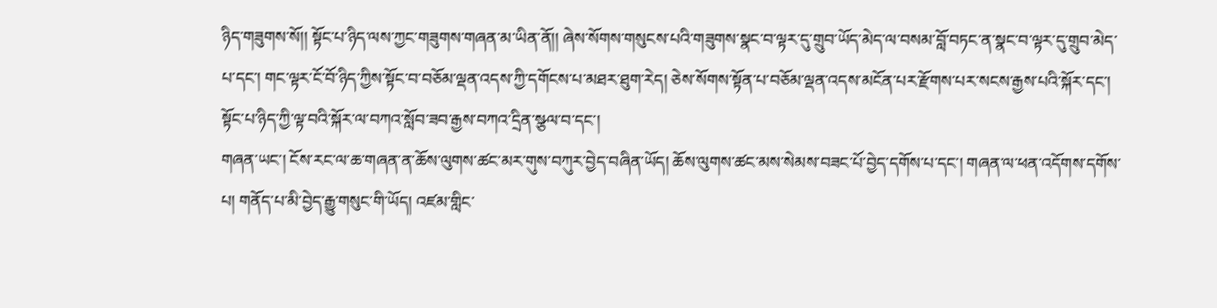ཉིད་གཟུགས་སོ།། སྟོང་པ་ཉིད་ལས་ཀྱང་གཟུགས་གཞན་མ་ཡིན་ནོ།། ཞེས་སོགས་གསུངས་པའི་གཟུགས་སྣང་བ་ལྟར་དུ་གྲུབ་ཡོད་མེད་ལ་བསམ་བློ་བཏང་ན་སྣང་བ་ལྟར་དུ་གྲུབ་མེད་པ་དང་། གང་ལྟར་ངོ་བོ་ཉིད་ཀྱིས་སྟོང་བ་བཅོམ་ལྡན་འདས་ཀྱི་དགོངས་པ་མཐར་ཐུག་རེད། ཅེས་སོགས་སྟོན་པ་བཅོམ་ལྡན་འདས་མངོན་པར་རྫོགས་པར་སངས་རྒྱས་པའི་སྐོར་དང་། སྟོང་པ་ཉིད་ཀྱི་ལྟ་བའི་སྐོར་ལ་བཀའ་སློབ་ཟབ་རྒྱས་བཀའ་དྲིན་སྩལ་བ་དང་།
གཞན་ཡང་། ངོས་རང་ལ་ཆ་གཞན་ན་ཆོས་ལུགས་ཚང་མར་གུས་བཀུར་བྱེད་བཞིན་ཡོད། ཆོས་ལུགས་ཚང་མས་སེམས་བཟང་པོ་བྱེད་དགོས་པ་དང་། གཞན་ལ་ཕན་འདོགས་དགོས་པ། གནོད་པ་མི་བྱེད་རྒྱུ་གསུང་གི་ཡོད། འཛམ་གླིང་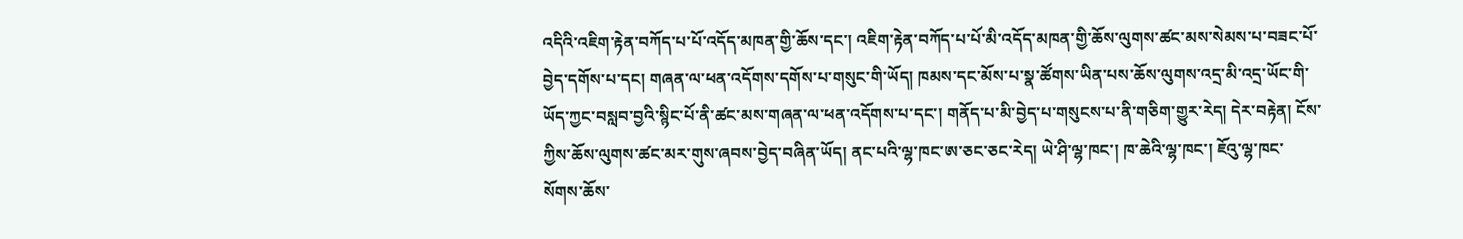འདིའི་འཇིག་རྟེན་བཀོད་པ་པོ་འདོད་མཁན་གྱི་ཆོས་དང་། འཇིག་རྟེན་བཀོད་པ་པོ་མི་འདོད་མཁན་གྱི་ཆོས་ལུགས་ཚང་མས་སེམས་པ་བཟང་པོ་བྱེད་དགོས་པ་དང། གཞན་ལ་ཕན་འདོགས་དགོས་པ་གསུང་གི་ཡོད། ཁམས་དང་མོས་པ་སྣ་ཚོགས་ཡིན་པས་ཆོས་ལུགས་འདྲ་མི་འདྲ་ཡོང་གི་ཡོད་ཀྱང་བསླབ་བྱའི་སྙིང་པོ་ནི་ཚང་མས་གཞན་ལ་ཕན་འདོགས་པ་དང་། གནོད་པ་མི་བྱེད་པ་གསུངས་པ་ནི་གཅིག་གྱུར་རེད། དེར་བརྟེན། ངོས་ཀྱིས་ཆོས་ལུགས་ཚང་མར་གུས་ཞབས་བྱེད་བཞིན་ཡོད། ནང་པའི་ལྷ་ཁང་ཨ་ཅང་ཅང་རེད། ཡེ་ཤི་ལྷ་ཁང་། ཁ་ཆེའི་ལྷ་ཁང་། ཇོའུ་ལྷ་ཁང་སོགས་ཆོས་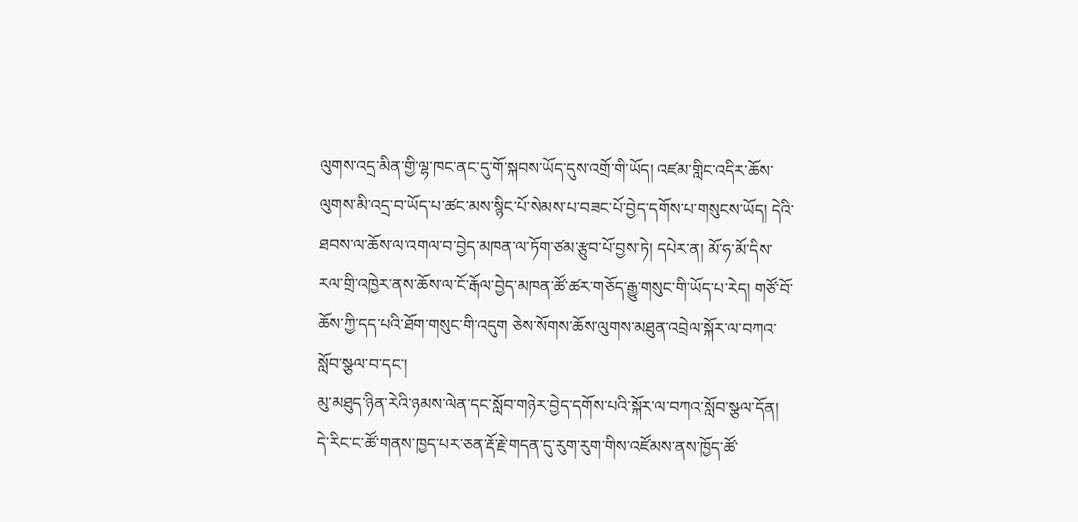ལུགས་འདྲ་མིན་གྱི་ལྷ་ཁང་ནང་དུ་གོ་སྐབས་ཡོད་དུས་འགྲོ་གི་ཡོད། འཛམ་གླིང་འདིར་ཆོས་ལུགས་མི་འདྲ་བ་ཡོད་པ་ཚང་མས་སྙིང་པོ་སེམས་པ་བཟང་པོ་བྱེད་དགོས་པ་གསུངས་ཡོད། དེའི་ཐབས་ལ་ཆོས་ལ་འགལ་བ་བྱེད་མཁན་ལ་ཏོག་ཙམ་རྩུབ་པོ་བྱས་ཏེ། དཔེར་ན། མོ་ཧ་མོ་དིས་རལ་གྲི་འཁྱེར་ནས་ཆོས་ལ་ངོ་རྒོལ་བྱེད་མཁན་ཚོ་ཚར་གཅོད་རྒྱུ་གསུང་གི་ཡོད་པ་རེད། གཙོ་བོ་ཆོས་ཀྱི་དད་པའི་ཐོག་གསུང་གི་འདུག ཅེས་སོགས་ཆོས་ལུགས་མཐུན་འབྲེལ་སྐོར་ལ་བཀའ་སློབ་སྩལ་བ་དང་།
མུ་མཐུད་ཉིན་རེའི་ཉམས་ལེན་དང་སློབ་གཉེར་བྱེད་དགོས་པའི་སྐོར་ལ་བཀའ་སློབ་སྩལ་དོན། དེ་རིང་ང་ཚོ་གནས་ཁྱད་པར་ཅན་རྡོ་རྗེ་གདན་དུ་རུག་རུག་གིས་འཛོམས་ནས་ཁྱོད་ཚོ་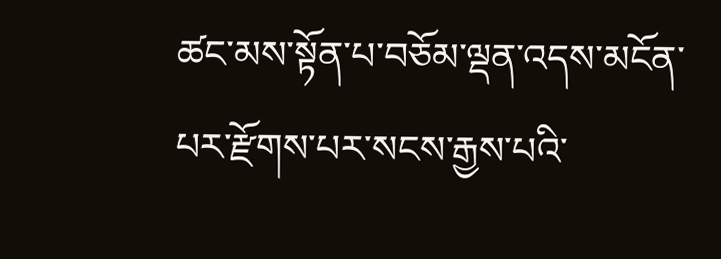ཚང་མས་སྟོན་པ་བཅོམ་ལྡན་འདས་མངོན་པར་རྫོགས་པར་སངས་རྒྱས་པའི་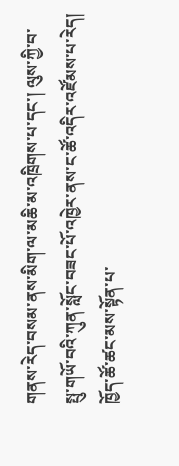གནས་རེད་བསམ་ནས་མིག་ལ་མཆི་མ་འཁྲིགས་པ་དང་། ལུས་ཀྱི་བ་སྤུ་གཡོ་བའི་ཀུན་སློང་བཟང་པོ་འཁྱེར་ནས་ང་ཚོ་འདིར་འཛོམས་པ་རེད། ཁྱོད་ཚོ་ཚང་མས་སྟོན་པ་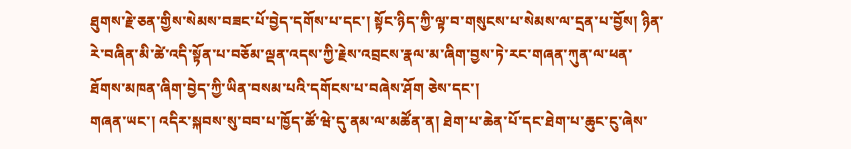ཐུགས་རྗེ་ཅན་གྱིས་སེམས་བཟང་པོ་བྱེད་དགོས་པ་དང་། སྟོང་ཉིད་ཀྱི་ལྟ་བ་གསུངས་པ་སེམས་ལ་དྲན་པ་བྱོས། ཉིན་རེ་བཞིན་མི་ཚེ་འདི་སྟོན་པ་བཅོམ་ལྡན་འདས་ཀྱི་རྗེས་འབྲངས་རྣལ་མ་ཞིག་བྱས་ཏེ་རང་གཞན་ཀུན་ལ་ཕན་ཐོགས་མཁན་ཞིག་བྱེད་ཀྱི་ཡིན་བསམ་པའི་དགོངས་པ་བཞེས་ཤོག ཅེས་དང་།
གཞན་ཡང་། འདིར་སྐབས་སུ་བབ་པ་ཁྱོད་ཚོ་ཝེ་དུ་ནམ་ལ་མཚོན་ན། ཐེག་པ་ཆེན་པོ་དང་ཐེག་པ་ཆུང་ངུ་ཞེས་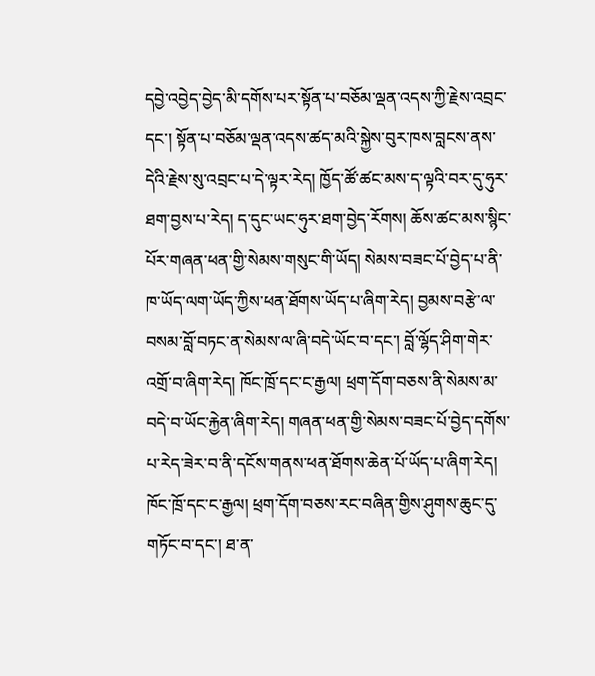དབྱེ་འབྱེད་བྱེད་མི་དགོས་པར་སྟོན་པ་བཅོམ་ལྡན་འདས་ཀྱི་རྗེས་འབྲང་དང་། སྟོན་པ་བཅོམ་ལྡན་འདས་ཚད་མའི་སྐྱེས་བུར་ཁས་བླངས་ནས་དེའི་རྗེས་སུ་འབྲང་པ་དེ་ལྟར་རེད། ཁྱོད་ཚོ་ཚང་མས་ད་ལྟའི་བར་དུ་ཧུར་ཐག་བྱས་པ་རེད། ད་དུང་ཡང་ཧུར་ཐག་བྱེད་རོགས། ཆོས་ཚང་མས་སྙིང་པོར་གཞན་ཕན་གྱི་སེམས་གསུང་གི་ཡོད། སེམས་བཟང་པོ་བྱེད་པ་ནི་ཁ་ཡོད་ལག་ཡོད་ཀྱིས་ཕན་ཐོགས་ཡོད་པ་ཞིག་རེད། བྱམས་བརྩེ་ལ་བསམ་བློ་བཏང་ན་སེམས་ལ་ཞི་བདེ་ཡོང་བ་དང་། བློ་ལྷོད་ཤིག་གེར་འགྲོ་བ་ཞིག་རེད། ཁོང་ཁྲོ་དང་ང་རྒྱལ། ཕྲག་དོག་བཅས་ནི་སེམས་མ་བདེ་བ་ཡོང་རྐྱེན་ཞིག་རེད། གཞན་ཕན་གྱི་སེམས་བཟང་པོ་བྱེད་དགོས་པ་རེད་ཟེར་བ་ནི་དངོས་གནས་ཕན་ཐོགས་ཆེན་པོ་ཡོད་པ་ཞིག་རེད། ཁོང་ཁྲོ་དང་ང་རྒྱལ། ཕྲག་དོག་བཅས་རང་བཞིན་གྱིས་ཤུགས་ཆུང་དུ་གཏོང་བ་དང་། ཐ་ན་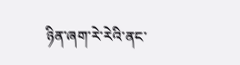ཉིན་ཞག་རེ་རེའི་ནང་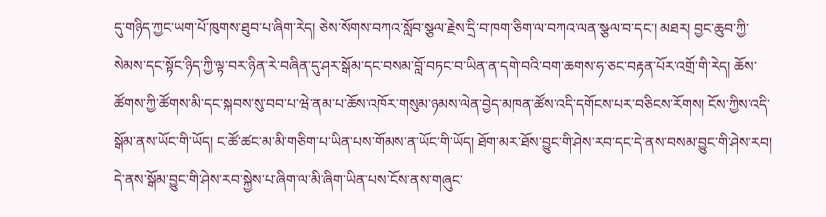དུ་གཉིད་ཀྱང་ཡག་པོ་ཁུགས་ཐུབ་པ་ཞིག་རེད། ཅེས་སོགས་བཀའ་སློབ་སྩལ་རྗེས་དྲི་བ་ཁག་ཅིག་ལ་བཀའ་ལན་སྩལ་བ་དང་། མཐར། བྱང་ཆུབ་ཀྱི་སེམས་དང་སྟོང་ཉིད་ཀྱི་ལྟ་བར་ཉིན་རེ་བཞིན་དུ་ཤར་སྒོམ་དང་བསམ་བློ་བཏང་བ་ཡིན་ན་དགེ་བའི་བག་ཆགས་ཧ་ཅང་བརྟན་པོར་འགྲོ་གི་རེད། ཆོས་ཚོགས་ཀྱི་ཚོགས་མི་དང་སྐབས་སུ་བབ་པ་ཝེ་ནམ་པ་ཆོས་འཁོར་གསུམ་ཉམས་ལེན་བྱེད་མཁན་ཚོས་འདི་དགོངས་པར་བཅིངས་རོགས། ངོས་ཀྱིས་འདི་སྒོམ་ནས་ཡོང་གི་ཡོད། ང་ཚོ་ཚང་མ་མི་གཅིག་པ་ཡིན་པས་གོམས་ན་ཡོང་གི་ཡོད། ཐོག་མར་ཐོས་བྱུང་གི་ཤེས་རབ་དང་དེ་ནས་བསམ་བྱུང་གི་ཤེས་རབ། དེ་ནས་སྒོམ་བྱུང་གི་ཤེས་རབ་སྐྱེས་པ་ཞིག་ལ་མི་ཞིག་ཡིན་པས་ངོས་ནས་གཞུང་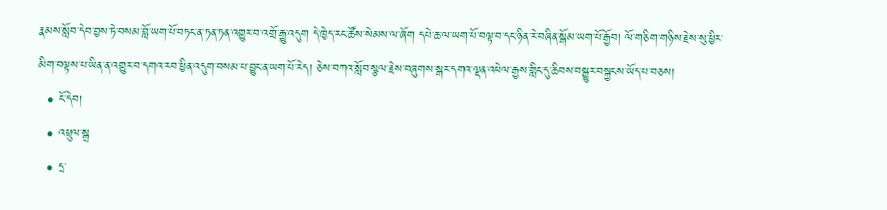རྣམས་སློབ་དེབ་བྱས་ཏེ་བསམ་བློ་ཡག་པོ་བཏང་ན་ཏན་ཏན་འགྱུར་བ་འགྲོ་རྒྱུ་འདུག དེ་ཁྱེད་རང་ཚོས་སེམས་ལ་ཞོག དཔེ་ཆ་ལ་ཡག་པོ་བལྟ་བ་དང་ཉིན་རེ་བཞིན་སྒོམ་ཡག་པོ་རྒྱོབ། ལོ་གཅིག་གཉིས་རྗེས་སུ་ཕྱིར་མིག་བལྟས་པ་ཡིན་ན་འགྱུར་བ་དགའ་རབ་ཕྱིན་འདུག་བསམ་པ་བྱུང་ན་ཡག་པོ་རེད། ཅེས་བཀའ་སློབ་སྩལ་རྗེས་བཞུགས་སྒར་དགའ་ལྡན་འཕེལ་རྒྱས་གླིང་དུ་ཆིབས་བསྒྱུར་བསྐྱངས་ཡོད་པ་བཅས།
  • ངོ་དེབ།
  • འཕྲུལ་སྒྲ
  • དྲ་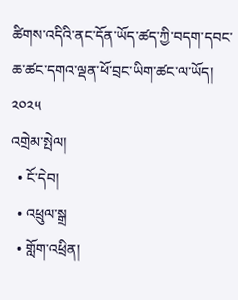ཚིགས་འདིའི་ནང་དོན་ཡོད་ཚད་ཀྱི་བདག་དབང་ཆ་ཚང་དགའ་ལྡན་ཕོ་བྲང་ཡིག་ཚང་ལ་ཡོད། ༢༠༢༥
འགྲེམ་སྤེལ།
  • ངོ་དེབ།
  • འཕྲུལ་སྒྲ
  • གློག་འཕྲིན།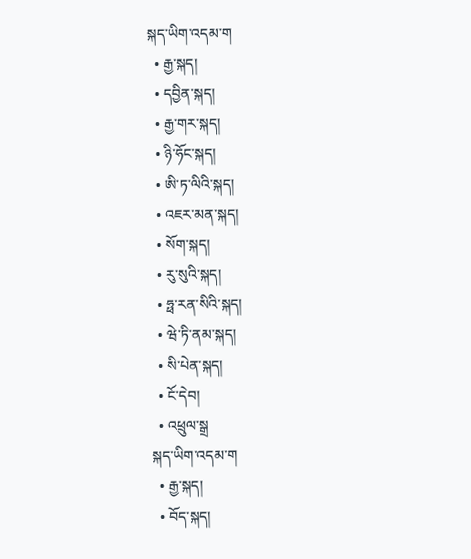སྐད་ཡིག་འདམ་ག
  • རྒྱ་སྐད།
  • དབྱིན་སྐད།
  • རྒྱ་གར་སྐད།
  • ཉི་ཧོང་སྐད།
  • ཨི་ཏ་ལིའི་སྐད།
  • འཇར་མན་སྐད།
  • སོག་སྐད།
  • རུ་སུའི་སྐད།
  • ཧྥ་རན་སིའི་སྐད།
  • ཝེ་ཏི་ནམ་སྐད།
  • སི་པེན་སྐད།
  • ངོ་དེབ།
  • འཕྲུལ་སྒྲ
སྐད་ཡིག་འདམ་ག
  • རྒྱ་སྐད།
  • བོད་སྐད།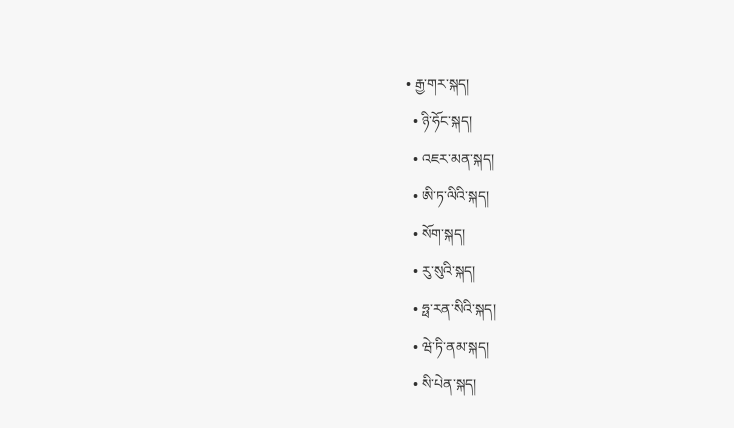• རྒྱ་གར་སྐད།
  • ཉི་ཧོང་སྐད།
  • འཇར་མན་སྐད།
  • ཨི་ཏ་ལིའི་སྐད།
  • སོག་སྐད།
  • རུ་སུའི་སྐད།
  • ཧྥ་རན་སིའི་སྐད།
  • ཝེ་ཏི་ནམ་སྐད།
  • སི་པེན་སྐད།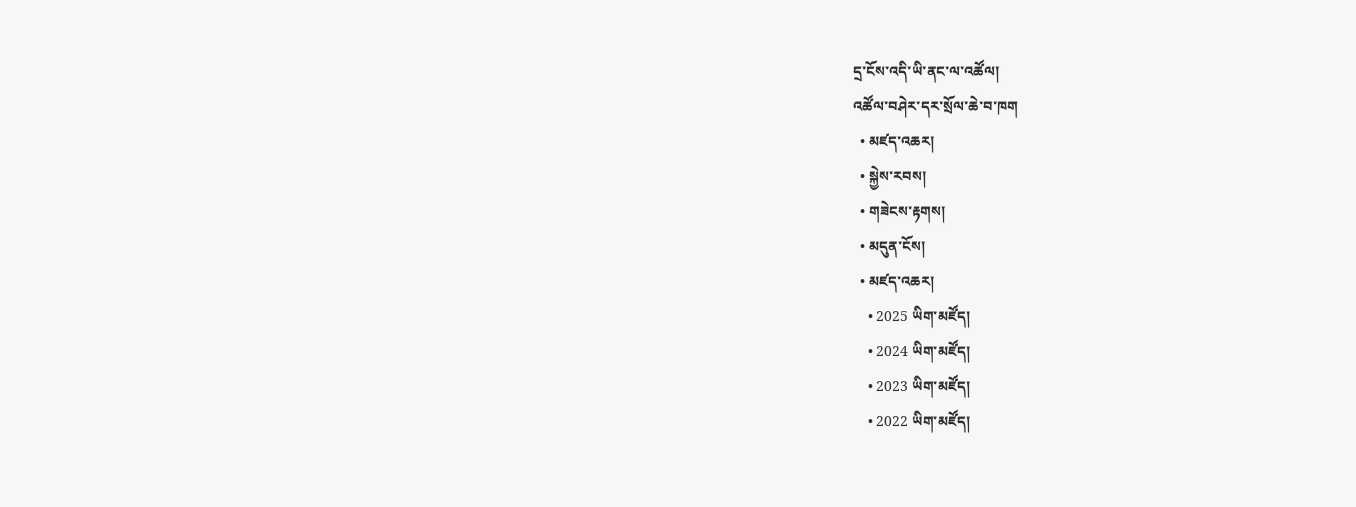དྲ་ངོས་འདི་ཡི་ནང་ལ་འཚོལ།
འཚོལ་བཤེར་དར་སྲོལ་ཆེ་བ་ཁག
  • མཛད་འཆར།
  • སྐྱེས་རབས།
  • གཟེངས་རྟགས།
  • མདུན་ངོས།
  • མཛད་འཆར།
    • 2025 ཡིག་མཛོད།
    • 2024 ཡིག་མཛོད།
    • 2023 ཡིག་མཛོད།
    • 2022 ཡིག་མཛོད།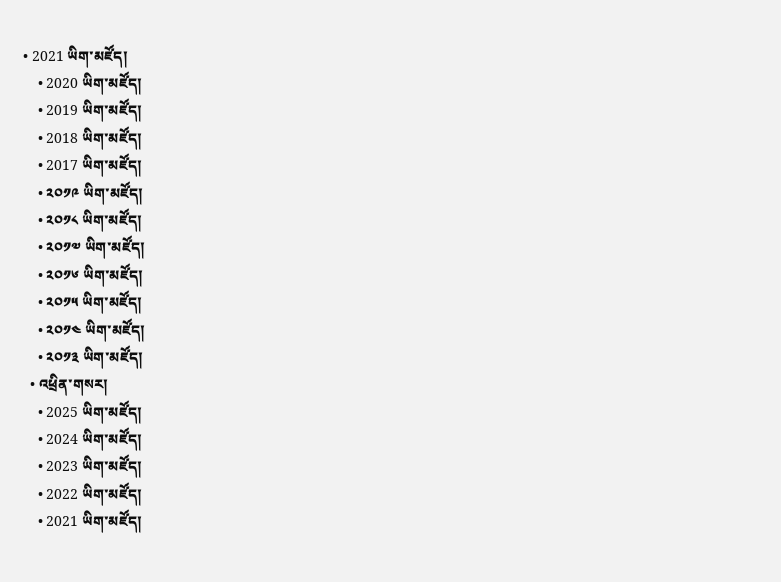• 2021 ཡིག་མཛོད།
    • 2020 ཡིག་མཛོད།
    • 2019 ཡིག་མཛོད།
    • 2018 ཡིག་མཛོད།
    • 2017 ཡིག་མཛོད།
    • ༢༠༡༩ ཡིག་མཛོད།
    • ༢༠༡༨ ཡིག་མཛོད།
    • ༢༠༡༧ ཡིག་མཛོད།
    • ༢༠༡༦ ཡིག་མཛོད།
    • ༢༠༡༥ ཡིག་མཛོད།
    • ༢༠༡༤ ཡིག་མཛོད།
    • ༢༠༡༣ ཡིག་མཛོད།
  • འཕྲིན་གསར།
    • 2025 ཡིག་མཛོད།
    • 2024 ཡིག་མཛོད།
    • 2023 ཡིག་མཛོད།
    • 2022 ཡིག་མཛོད།
    • 2021 ཡིག་མཛོད།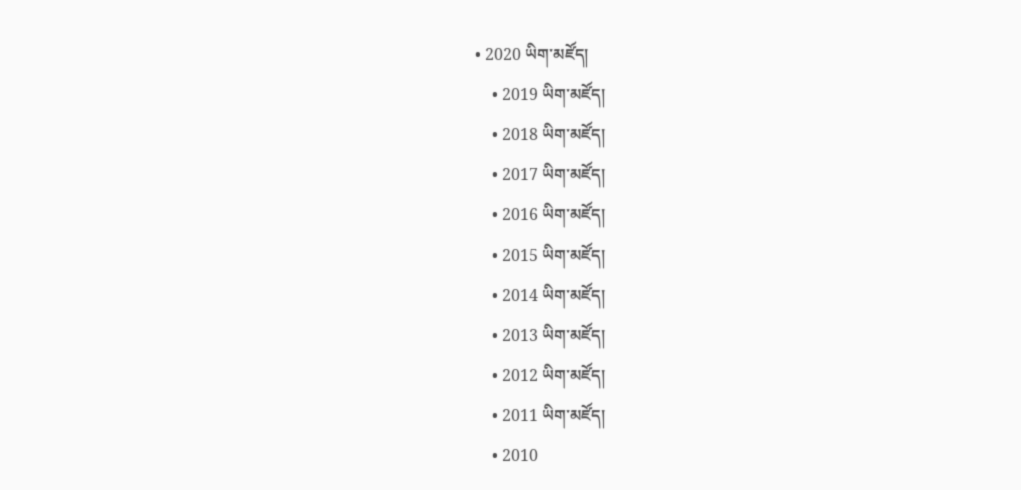• 2020 ཡིག་མཛོད།
    • 2019 ཡིག་མཛོད།
    • 2018 ཡིག་མཛོད།
    • 2017 ཡིག་མཛོད།
    • 2016 ཡིག་མཛོད།
    • 2015 ཡིག་མཛོད།
    • 2014 ཡིག་མཛོད།
    • 2013 ཡིག་མཛོད།
    • 2012 ཡིག་མཛོད།
    • 2011 ཡིག་མཛོད།
    • 2010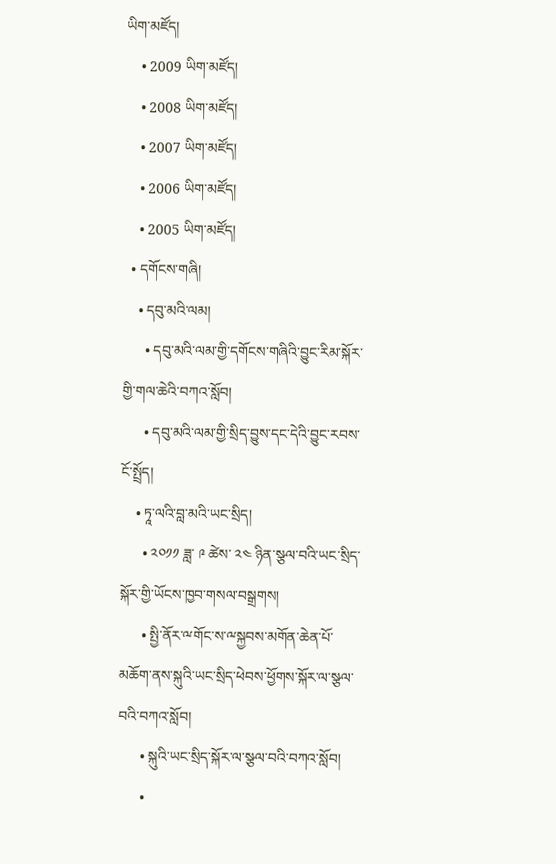ཡིག་མཛོད།
    • 2009 ཡིག་མཛོད།
    • 2008 ཡིག་མཛོད།
    • 2007 ཡིག་མཛོད།
    • 2006 ཡིག་མཛོད།
    • 2005 ཡིག་མཛོད།
  • དགོངས་གཞི།
    • དབུ་མའི་ལམ།
      • དབུ་མའི་ལམ་གྱི་དགོངས་གཞིའི་བྱུང་རིམ་སྐོར་གྱི་གལ་ཆེའི་བཀའ་སློབ།
      • དབུ་མའི་ལམ་གྱི་སྲིད་བྱུས་དང་དེའི་བྱུང་རབས་ངོ་སྤྲོད།
    • ཏཱ་ལའི་བླ་མའི་ཡང་སྲིད།
      • ༢༠༡༡ ཟླ་ ༩ ཚེས་ ༢༤ ཉིན་སྩལ་བའི་ཡང་སྲིད་སྐོར་གྱི་ཡོངས་ཁྱབ་གསལ་བསྒྲགས།
      • སྤྱི་ནོར་ྋགོང་ས་ྋསྐྱབས་མགོན་ཆེན་པོ་མཆོག་ནས་སྐུའི་ཡང་སྲིད་ཕེབས་ཕྱོགས་སྐོར་ལ་སྩལ་བའི་བཀའ་སློབ།
      • སྐུའི་ཡང་སྲིད་སྐོར་ལ་སྩལ་བའི་བཀའ་སློབ།
      •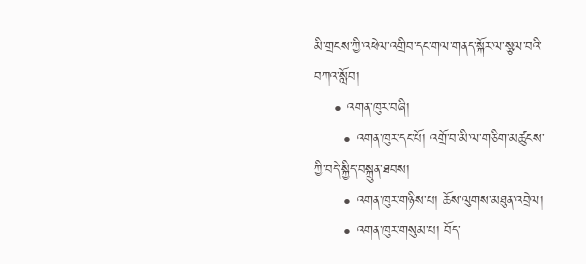མི་གྲངས་ཀྱི་འཕེལ་འགྲིབ་དང་གལ་གནད་སྐོར་ལ་སྩལ་བའི་བཀའ་སློབ།
    • འགན་ཁུར་བཞི།
      • འགན་ཁུར་དང་པོ། འགྲོ་བ་མི་ལ་གཅིག་མཚུངས་ཀྱི་བདེ་སྐྱིད་བསྐྲུན་ཐབས།
      • འགན་ཁུར་གཉིས་པ། ཆོས་ལུགས་མཐུན་འབྲེལ།
      • འགན་ཁུར་གསུམ་པ། བོད་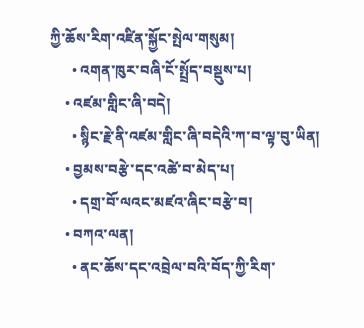ཀྱི་ཆོས་རིག་འཛིན་སྐྱོང་སྤེལ་གསུམ།
      • འགན་ཁུར་བཞི་ངོ་སྤྲོད་བསྡུས་པ།
    • འཛམ་གླིང་ཞི་བདེ།
      • སྙིང་རྗེ་ནི་འཛམ་གླིང་ཞི་བདེའི་ཀ་བ་ལྟ་བུ་ཡིན།
    • བྱམས་བརྩེ་དང་འཚེ་བ་མེད་པ།
      • དགྲ་བོ་ལའང་མཛའ་ཞིང་བརྩེ་བ།
    • བཀའ་ལན།
      • ནང་ཆོས་དང་འབྲེལ་བའི་བོད་ཀྱི་རིག་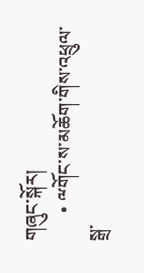གཞུང་སྐོར།
      • ྋགོང་ས་མཆོག་གིས་འཕྲུལ་སྒྲ་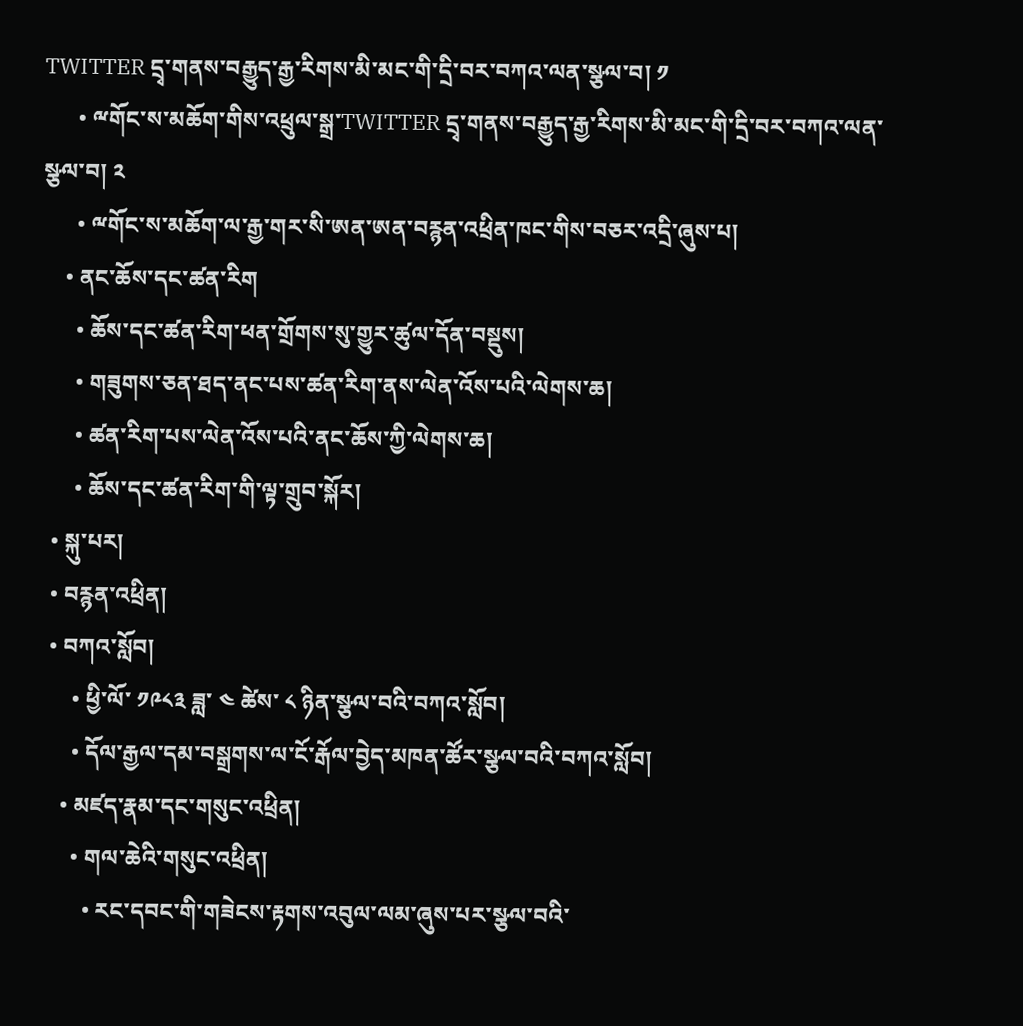TWITTER དྲྭ་གནས་བརྒྱུད་རྒྱ་རིགས་མི་མང་གི་དྲི་བར་བཀའ་ལན་སྩལ་བ། ༡
      • ྋགོང་ས་མཆོག་གིས་འཕྲུལ་སྒྲ་TWITTER དྲྭ་གནས་བརྒྱུད་རྒྱ་རིགས་མི་མང་གི་དྲི་བར་བཀའ་ལན་སྩལ་བ། ༢
      • ྋགོང་ས་མཆོག་ལ་རྒྱ་གར་སི་ཨན་ཨན་བརྙན་འཕྲིན་ཁང་གིས་བཅར་འདྲི་ཞུས་པ།
    • ནང་ཆོས་དང་ཚན་རིག
      • ཆོས་དང་ཚན་རིག་ཕན་གྲོགས་སུ་གྱུར་ཚུལ་དོན་བསྡུས།
      • གཟུགས་ཅན་ཐད་ནང་པས་ཚན་རིག་ནས་ལེན་འོས་པའི་ལེགས་ཆ།
      • ཚན་རིག་པས་ལེན་འོས་པའི་ནང་ཆོས་ཀྱི་ལེགས་ཆ།
      • ཆོས་དང་ཚན་རིག་གི་ལྟ་གྲུབ་སྐོར།
  • སྐུ་པར།
  • བརྙན་འཕྲིན།
  • བཀའ་སློབ།
      • ཕྱི་ལོ་ ༡༩༨༣ ཟླ་ ༤ ཚེས་ ༨ ཉིན་སྩལ་བའི་བཀའ་སློབ།
      • དོལ་རྒྱལ་དམ་བསྒྲགས་ལ་ངོ་རྒོལ་བྱེད་མཁན་ཚོར་སྩལ་བའི་བཀའ་སློབ།
    • མཛད་རྣམ་དང་གསུང་འཕྲིན།
      • གལ་ཆེའི་གསུང་འཕྲིན།
        • རང་དབང་གི་གཟེངས་རྟགས་འབུལ་ལམ་ཞུས་པར་སྩལ་བའི་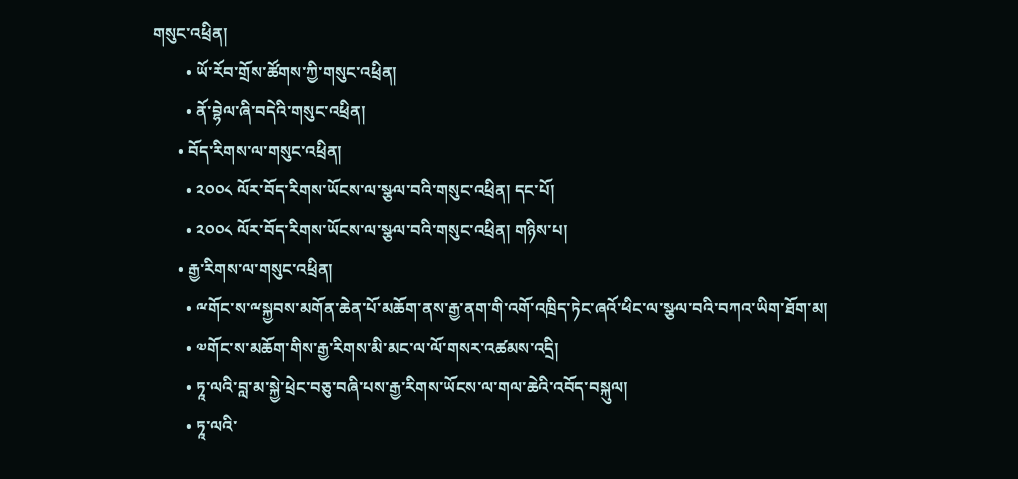གསུང་འཕྲིན།
        • ཡོ་རོབ་གྲོས་ཚོགས་ཀྱི་གསུང་འཕྲིན།
        • ནོ་བྷེལ་ཞི་བདེའི་གསུང་འཕྲིན།
      • བོད་རིགས་ལ་གསུང་འཕྲིན།
        • ༢༠༠༨ ལོར་བོད་རིགས་ཡོངས་ལ་སྩལ་བའི་གསུང་འཕྲིན། དང་པོ།
        • ༢༠༠༨ ལོར་བོད་རིགས་ཡོངས་ལ་སྩལ་བའི་གསུང་འཕྲིན། གཉིས་པ།
      • རྒྱ་རིགས་ལ་གསུང་འཕྲིན།
        • ྋགོང་ས་ྋསྐྱབས་མགོན་ཆེན་པོ་མཆོག་ནས་རྒྱ་ནག་གི་འགོ་འཁྲིད་ཏེང་ཞའོ་ཕིང་ལ་སྩལ་བའི་བཀའ་ཡིག་ཐོག་མ།
        • ༧གོང་ས་མཆོག་གིས་རྒྱ་རིགས་མི་མང་ལ་ལོ་གསར་འཚམས་འདྲི།
        • ཏཱ་ལའི་བླ་མ་སྐྱེ་ཕྲེང་བཅུ་བཞི་པས་རྒྱ་རིགས་ཡོངས་ལ་གལ་ཆེའི་འབོད་བསྐུལ།
        • ཏཱ་ལའི་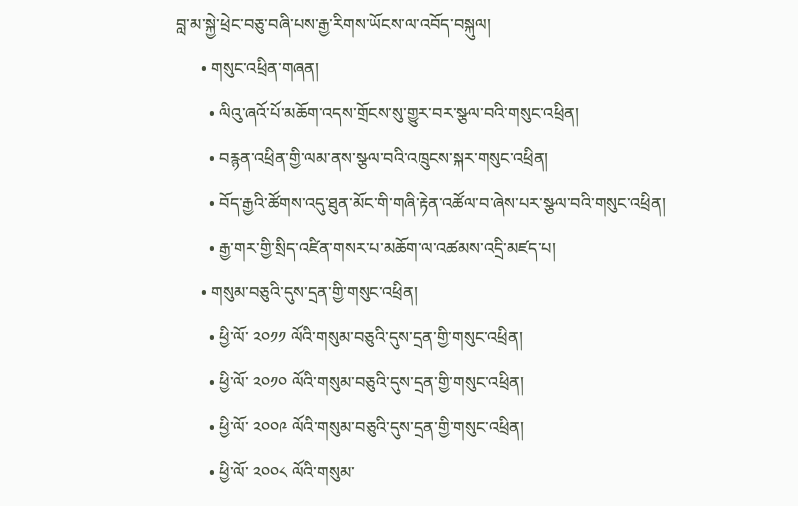བླ་མ་སྐྱེ་ཕྲེང་བཅུ་བཞི་པས་རྒྱ་རིགས་ཡོངས་ལ་འབོད་བསྐུལ།
      • གསུང་འཕྲིན་གཞན།
        • ལིའུ་ཞའོ་པོ་མཆོག་འདས་གྲོངས་སུ་གྱུར་བར་སྩལ་བའི་གསུང་འཕྲིན།
        • བརྙན་འཕྲིན་གྱི་ལམ་ནས་སྩལ་བའི་འཁྲུངས་སྐར་གསུང་འཕྲིན།
        • བོད་རྒྱའི་ཚོགས་འདུ་ཐུན་མོང་གི་གཞི་རྟེན་འཚོལ་བ་ཞེས་པར་སྩལ་བའི་གསུང་འཕྲིན།
        • རྒྱ་གར་གྱི་སྲིད་འཛིན་གསར་པ་མཆོག་ལ་འཚམས་འདྲི་མཛད་པ།
      • གསུམ་བཅུའི་དུས་དྲན་གྱི་གསུང་འཕྲིན།
        • ཕྱི་ལོ་ ༢༠༡༡ ལོའི་གསུམ་བཅུའི་དུས་དྲན་གྱི་གསུང་འཕྲིན།
        • ཕྱི་ལོ་ ༢༠༡༠ ལོའི་གསུམ་བཅུའི་དུས་དྲན་གྱི་གསུང་འཕྲིན།
        • ཕྱི་ལོ་ ༢༠༠༩ ལོའི་གསུམ་བཅུའི་དུས་དྲན་གྱི་གསུང་འཕྲིན།
        • ཕྱི་ལོ་ ༢༠༠༨ ལོའི་གསུམ་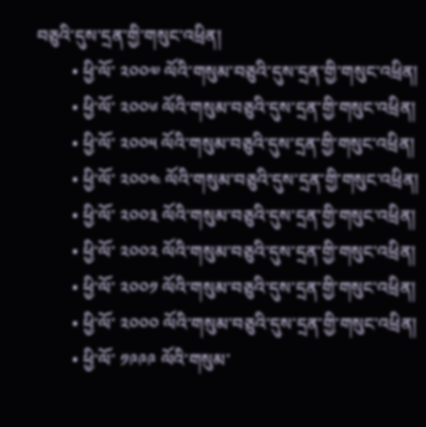བཅུའི་དུས་དྲན་གྱི་གསུང་འཕྲིན།
        • ཕྱི་ལོ་ ༢༠༠༧ ལོའི་གསུམ་བཅུའི་དུས་དྲན་གྱི་གསུང་འཕྲིན།
        • ཕྱི་ལོ་ ༢༠༠༦ ལོའི་གསུམ་བཅུའི་དུས་དྲན་གྱི་གསུང་འཕྲིན།
        • ཕྱི་ལོ་ ༢༠༠༥ ལོའི་གསུམ་བཅུའི་དུས་དྲན་གྱི་གསུང་འཕྲིན།
        • ཕྱི་ལོ་ ༢༠༠༤ ལོའི་གསུམ་བཅུའི་དུས་དྲན་གྱི་གསུང་འཕྲིན།
        • ཕྱི་ལོ་ ༢༠༠༣ ལོའི་གསུམ་བཅུའི་དུས་དྲན་གྱི་གསུང་འཕྲིན།
        • ཕྱི་ལོ་ ༢༠༠༢ ལོའི་གསུམ་བཅུའི་དུས་དྲན་གྱི་གསུང་འཕྲིན།
        • ཕྱི་ལོ་ ༢༠༠༡ ལོའི་གསུམ་བཅུའི་དུས་དྲན་གྱི་གསུང་འཕྲིན།
        • ཕྱི་ལོ་ ༢༠༠༠ ལོའི་གསུམ་བཅུའི་དུས་དྲན་གྱི་གསུང་འཕྲིན།
        • ཕྱི་ལོ་ ༡༩༩༩ ལོའི་གསུམ་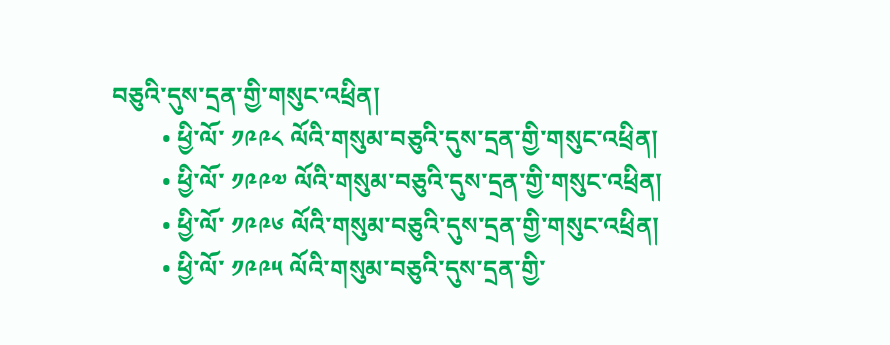བཅུའི་དུས་དྲན་གྱི་གསུང་འཕྲིན།
        • ཕྱི་ལོ་ ༡༩༩༨ ལོའི་གསུམ་བཅུའི་དུས་དྲན་གྱི་གསུང་འཕྲིན།
        • ཕྱི་ལོ་ ༡༩༩༧ ལོའི་གསུམ་བཅུའི་དུས་དྲན་གྱི་གསུང་འཕྲིན།
        • ཕྱི་ལོ་ ༡༩༩༦ ལོའི་གསུམ་བཅུའི་དུས་དྲན་གྱི་གསུང་འཕྲིན།
        • ཕྱི་ལོ་ ༡༩༩༥ ལོའི་གསུམ་བཅུའི་དུས་དྲན་གྱི་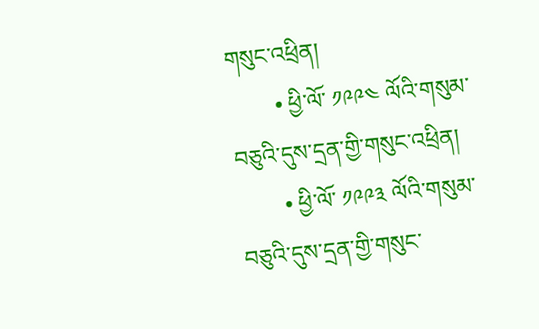གསུང་འཕྲིན།
        • ཕྱི་ལོ་ ༡༩༩༤ ལོའི་གསུམ་བཅུའི་དུས་དྲན་གྱི་གསུང་འཕྲིན།
        • ཕྱི་ལོ་ ༡༩༩༣ ལོའི་གསུམ་བཅུའི་དུས་དྲན་གྱི་གསུང་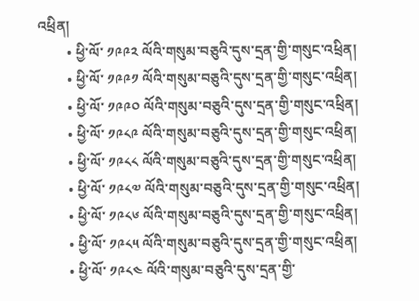འཕྲིན།
        • ཕྱི་ལོ་ ༡༩༩༢ ལོའི་གསུམ་བཅུའི་དུས་དྲན་གྱི་གསུང་འཕྲིན།
        • ཕྱི་ལོ་ ༡༩༩༡ ལོའི་གསུམ་བཅུའི་དུས་དྲན་གྱི་གསུང་འཕྲིན།
        • ཕྱི་ལོ་ ༡༩༩༠ ལོའི་གསུམ་བཅུའི་དུས་དྲན་གྱི་གསུང་འཕྲིན།
        • ཕྱི་ལོ་ ༡༩༨༩ ལོའི་གསུམ་བཅུའི་དུས་དྲན་གྱི་གསུང་འཕྲིན།
        • ཕྱི་ལོ་ ༡༩༨༨ ལོའི་གསུམ་བཅུའི་དུས་དྲན་གྱི་གསུང་འཕྲིན།
        • ཕྱི་ལོ་ ༡༩༨༧ ལོའི་གསུམ་བཅུའི་དུས་དྲན་གྱི་གསུང་འཕྲིན།
        • ཕྱི་ལོ་ ༡༩༨༦ ལོའི་གསུམ་བཅུའི་དུས་དྲན་གྱི་གསུང་འཕྲིན།
        • ཕྱི་ལོ་ ༡༩༨༥ ལོའི་གསུམ་བཅུའི་དུས་དྲན་གྱི་གསུང་འཕྲིན།
        • ཕྱི་ལོ་ ༡༩༨༤ ལོའི་གསུམ་བཅུའི་དུས་དྲན་གྱི་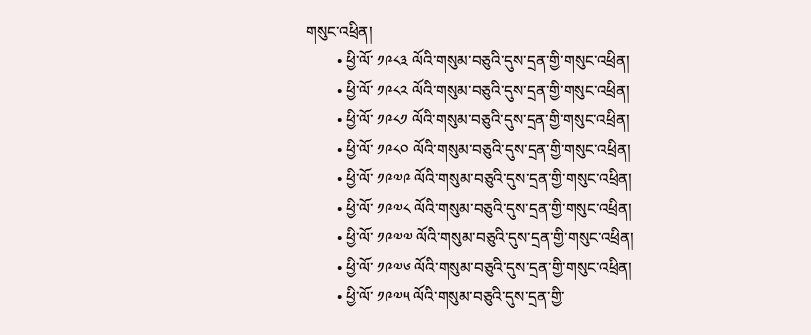གསུང་འཕྲིན།
        • ཕྱི་ལོ་ ༡༩༨༣ ལོའི་གསུམ་བཅུའི་དུས་དྲན་གྱི་གསུང་འཕྲིན།
        • ཕྱི་ལོ་ ༡༩༨༢ ལོའི་གསུམ་བཅུའི་དུས་དྲན་གྱི་གསུང་འཕྲིན།
        • ཕྱི་ལོ་ ༡༩༨༡ ལོའི་གསུམ་བཅུའི་དུས་དྲན་གྱི་གསུང་འཕྲིན།
        • ཕྱི་ལོ་ ༡༩༨༠ ལོའི་གསུམ་བཅུའི་དུས་དྲན་གྱི་གསུང་འཕྲིན།
        • ཕྱི་ལོ་ ༡༩༧༩ ལོའི་གསུམ་བཅུའི་དུས་དྲན་གྱི་གསུང་འཕྲིན།
        • ཕྱི་ལོ་ ༡༩༧༨ ལོའི་གསུམ་བཅུའི་དུས་དྲན་གྱི་གསུང་འཕྲིན།
        • ཕྱི་ལོ་ ༡༩༧༧ ལོའི་གསུམ་བཅུའི་དུས་དྲན་གྱི་གསུང་འཕྲིན།
        • ཕྱི་ལོ་ ༡༩༧༦ ལོའི་གསུམ་བཅུའི་དུས་དྲན་གྱི་གསུང་འཕྲིན།
        • ཕྱི་ལོ་ ༡༩༧༥ ལོའི་གསུམ་བཅུའི་དུས་དྲན་གྱི་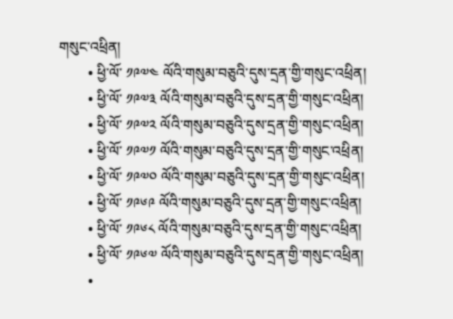གསུང་འཕྲིན།
        • ཕྱི་ལོ་ ༡༩༧༤ ལོའི་གསུམ་བཅུའི་དུས་དྲན་གྱི་གསུང་འཕྲིན།
        • ཕྱི་ལོ་ ༡༩༧༣ ལོའི་གསུམ་བཅུའི་དུས་དྲན་གྱི་གསུང་འཕྲིན།
        • ཕྱི་ལོ་ ༡༩༧༢ ལོའི་གསུམ་བཅུའི་དུས་དྲན་གྱི་གསུང་འཕྲིན།
        • ཕྱི་ལོ་ ༡༩༧༡ ལོའི་གསུམ་བཅུའི་དུས་དྲན་གྱི་གསུང་འཕྲིན།
        • ཕྱི་ལོ་ ༡༩༧༠ ལོའི་གསུམ་བཅུའི་དུས་དྲན་གྱི་གསུང་འཕྲིན།
        • ཕྱི་ལོ་ ༡༩༦༩ ལོའི་གསུམ་བཅུའི་དུས་དྲན་གྱི་གསུང་འཕྲིན།
        • ཕྱི་ལོ་ ༡༩༦༨ ལོའི་གསུམ་བཅུའི་དུས་དྲན་གྱི་གསུང་འཕྲིན།
        • ཕྱི་ལོ་ ༡༩༦༧ ལོའི་གསུམ་བཅུའི་དུས་དྲན་གྱི་གསུང་འཕྲིན།
        •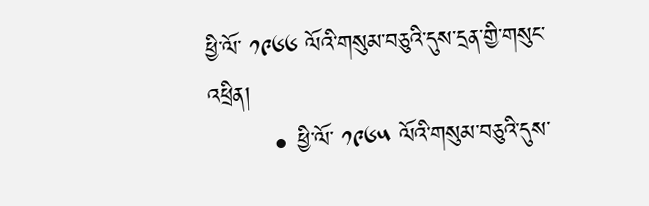ཕྱི་ལོ་ ༡༩༦༦ ལོའི་གསུམ་བཅུའི་དུས་དྲན་གྱི་གསུང་འཕྲིན།
        • ཕྱི་ལོ་ ༡༩༦༥ ལོའི་གསུམ་བཅུའི་དུས་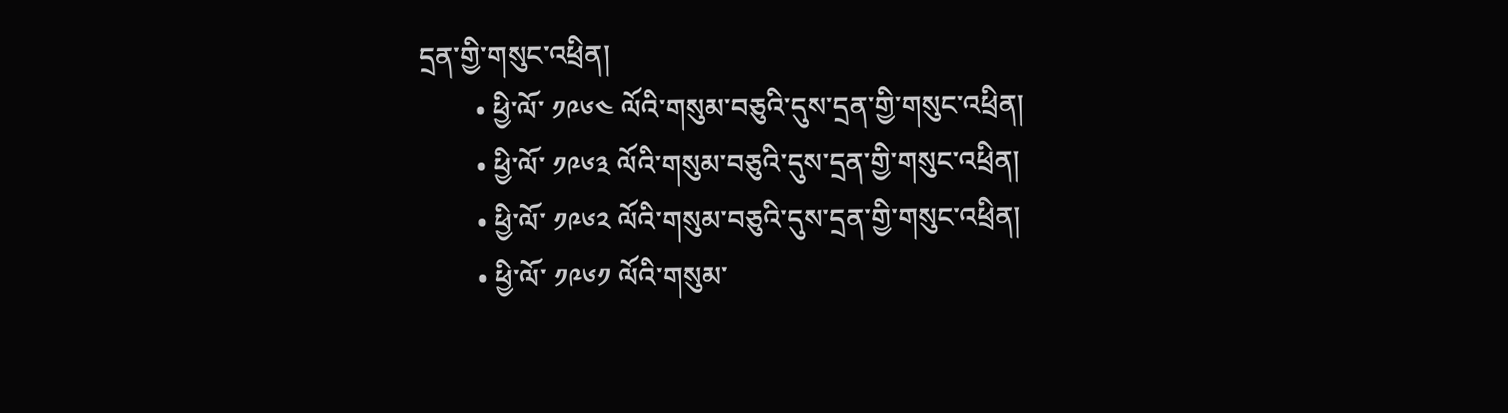དྲན་གྱི་གསུང་འཕྲིན།
        • ཕྱི་ལོ་ ༡༩༦༤ ལོའི་གསུམ་བཅུའི་དུས་དྲན་གྱི་གསུང་འཕྲིན།
        • ཕྱི་ལོ་ ༡༩༦༣ ལོའི་གསུམ་བཅུའི་དུས་དྲན་གྱི་གསུང་འཕྲིན།
        • ཕྱི་ལོ་ ༡༩༦༢ ལོའི་གསུམ་བཅུའི་དུས་དྲན་གྱི་གསུང་འཕྲིན།
        • ཕྱི་ལོ་ ༡༩༦༡ ལོའི་གསུམ་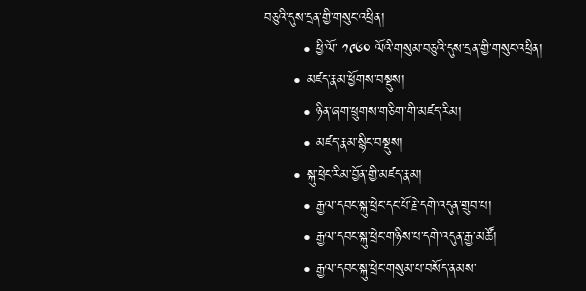བཅུའི་དུས་དྲན་གྱི་གསུང་འཕྲིན།
        • ཕྱི་ལོ་ ༡༩༦༠ ལོའི་གསུམ་བཅུའི་དུས་དྲན་གྱི་གསུང་འཕྲིན།
      • མཛད་རྣམ་ཕྱོགས་བསྡུས།
        • ཉིན་ཞག་ཕྲུགས་གཅིག་གི་མཛད་རིམ།
        • མཛད་རྣམ་སྙིང་བསྡུས།
      • སྐུ་ཕྲེང་རིམ་བྱོན་གྱི་མཛད་རྣམ།
        • རྒྱལ་དབང་སྐུ་ཕྲེང་དང་པོ་རྗེ་དགེ་འདུན་གྲུབ་པ།
        • རྒྱལ་དབང་སྐུ་ཕྲེང་གཉིས་པ་དགེ་འདུན་རྒྱ་མཚོ།
        • རྒྱལ་དབང་སྐུ་ཕྲེང་གསུམ་པ་བསོད་ནམས་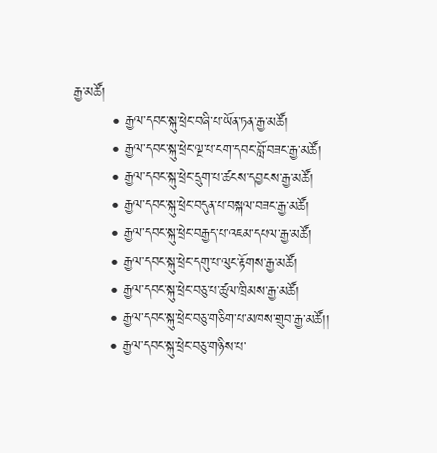རྒྱ་མཚོ།
        • རྒྱལ་དབང་སྐུ་ཕྲེང་བཞི་པ་ཡོན་ཏན་རྒྱ་མཚོ།
        • རྒྱལ་དབང་སྐུ་ཕྲེང་ལྔ་པ་ངག་དབང་བློ་བཟང་རྒྱ་མཚོ།
        • རྒྱལ་དབང་སྐུ་ཕྲེང་དྲུག་པ་ཚངས་དབྱངས་རྒྱ་མཚོ།
        • རྒྱལ་དབང་སྐུ་ཕྲེང་བདུན་པ་བསྐལ་བཟང་རྒྱ་མཚོ།
        • རྒྱལ་དབང་སྐུ་ཕྲེང་བརྒྱད་པ་འཇམ་དཔལ་རྒྱ་མཚོ།
        • རྒྱལ་དབང་སྐུ་ཕྲེང་དགུ་པ་ལུང་རྟོགས་རྒྱ་མཚོ།
        • རྒྱལ་དབང་སྐུ་ཕྲེང་བཅུ་པ་ཚུལ་ཁྲིམས་རྒྱ་མཚོ།
        • རྒྱལ་དབང་སྐུ་ཕྲེང་བཅུ་གཅིག་པ་མཁས་གྲུབ་རྒྱ་མཚོ།།
        • རྒྱལ་དབང་སྐུ་ཕྲེང་བཅུ་གཉིས་པ་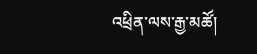འཕྲིན་ལས་རྒྱ་མཚོ།